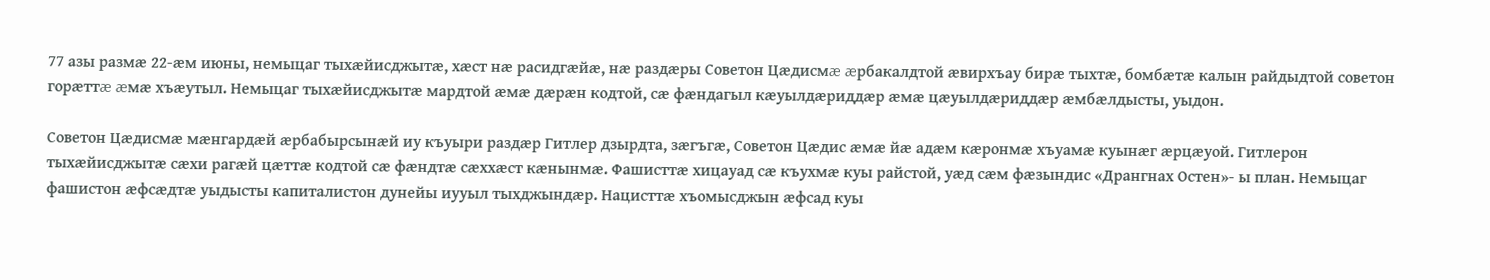77 азы размæ 22-æм июны, немыцаг тыхæйисджытæ, хæст нæ расидгæйæ, нæ раздæры Советон Цæдисмæ æрбакалдтой æвирхъау бирæ тыхтæ, бомбæтæ калын райдыдтой советон горæттæ æмæ хъæутыл. Немыцаг тыхæйисджытæ мардтой æмæ дæрæн кодтой, сæ фæндагыл кæуылдæриддæр æмæ цæуылдæриддæр æмбæлдысты, уыдон.

Советон Цæдисмæ мæнгардæй æрбабырсынæй иу къуыри раздæр Гитлер дзырдта, зæгъгæ, Советон Цæдис æмæ йæ адæм кæронмæ хъуамæ куынæг æрцæуой. Гитлерон тыхæйисджытæ сæхи рагæй цæттæ кодтой сæ фæндтæ сæххæст кæнынмæ. Фашисттæ хицауад сæ къухмæ куы райстой, уæд сæм фæзындис «Дрангнах Остен»- ы план. Немыцаг фашистон æфсæдтæ уыдысты капиталистон дунейы иууыл тыхджындæр. Нацисттæ хъомысджын æфсад куы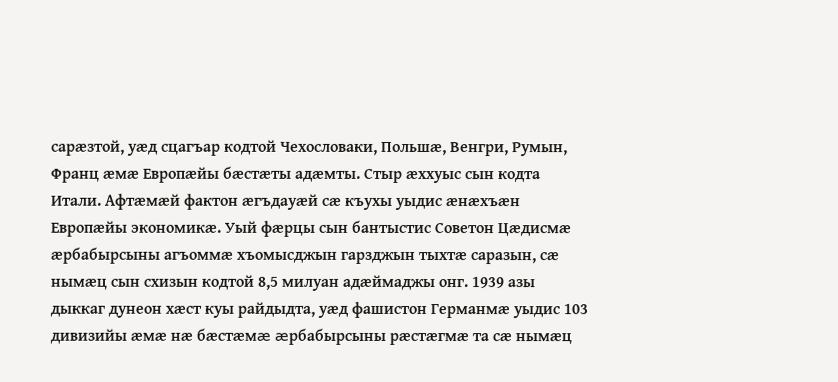сарæзтой, уæд сцагъар кодтой Чехословаки, Польшæ, Венгри, Румын, Франц æмæ Европæйы бæстæты адæмты. Стыр æххуыс сын кодта Итали. Афтæмæй фактон æгъдауæй сæ къухы уыдис æнæхъæн Европæйы экономикæ. Уый фæрцы сын бантыстис Советон Цæдисмæ æрбабырсыны агъоммæ хъомысджын гарзджын тыхтæ саразын, сæ нымæц сын схизын кодтой 8,5 милуан адæймаджы онг. 1939 азы дыккаг дунеон хæст куы райдыдта, уæд фашистон Германмæ уыдис 103 дивизийы æмæ нæ бæстæмæ æрбабырсыны рæстæгмæ та сæ нымæц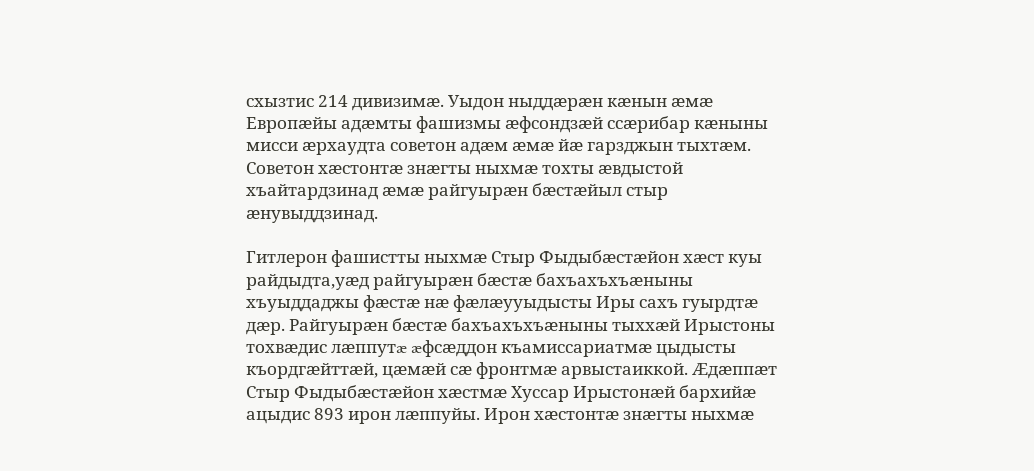схызтис 214 дивизимæ. Уыдон ныддæрæн кæнын æмæ Европæйы адæмты фашизмы æфсондзæй ссæрибар кæныны мисси æрхаудта советон адæм æмæ йæ гарзджын тыхтæм. Советон хæстонтæ знæгты ныхмæ тохты æвдыстой хъайтардзинад æмæ райгуырæн бæстæйыл стыр æнувыддзинад.

Гитлерон фашистты ныхмæ Стыр Фыдыбæстæйон хæст куы райдыдта,уæд райгуырæн бæстæ бахъахъхъæныны хъуыддаджы фæстæ нæ фæлæууыдысты Иры сахъ гуырдтæ дæр. Райгуырæн бæстæ бахъахъхъæныны тыххæй Ирыстоны тохвæдис лæппутæ æфсæддон къамиссариатмæ цыдысты къордгæйттæй, цæмæй сæ фронтмæ арвыстаиккой. Æдæппæт Стыр Фыдыбæстæйон хæстмæ Хуссар Ирыстонæй бархийæ ацыдис 893 ирон лæппуйы. Ирон хæстонтæ знæгты ныхмæ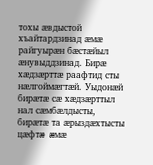тохы æвдыстой хъайтардзинад æмæ райгуырæн бæстæйыл æнувыддзинад. Бирæ хæдзæрттæ раафтид сты нæлгоймæгтæй. Уыдонæй бирæтæ сæ хæдзæрттыл нал сæмбæлдысты, бирæтæ та æрыздæхтысты цæфтæ æмæ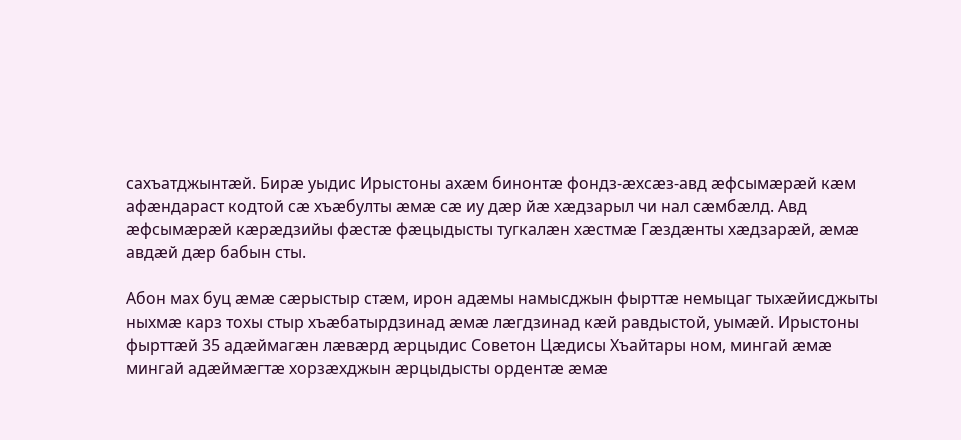сахъатджынтæй. Бирæ уыдис Ирыстоны ахæм бинонтæ фондз-æхсæз-авд æфсымæрæй кæм афæндараст кодтой сæ хъæбулты æмæ сæ иу дæр йæ хæдзарыл чи нал сæмбæлд. Авд æфсымæрæй кæрæдзийы фæстæ фæцыдысты тугкалæн хæстмæ Гæздæнты хæдзарæй, æмæ авдæй дæр бабын сты.

Абон мах буц æмæ сæрыстыр стæм, ирон адæмы намысджын фырттæ немыцаг тыхæйисджыты ныхмæ карз тохы стыр хъæбатырдзинад æмæ лæгдзинад кæй равдыстой, уымæй. Ирыстоны фырттæй 35 адæймагæн лæвæрд æрцыдис Советон Цæдисы Хъайтары ном, мингай æмæ мингай адæймæгтæ хорзæхджын æрцыдысты ордентæ æмæ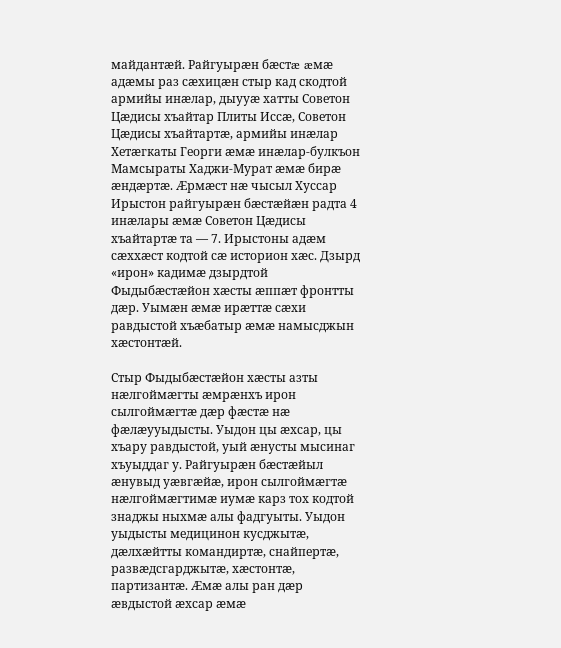майдантæй. Райгуырæн бæстæ æмæ адæмы раз сæхицæн стыр кад скодтой армийы инæлар, дыууæ хатты Советон Цæдисы хъайтар Плиты Иссæ, Советон Цæдисы хъайтартæ, армийы инæлар Хетæгкаты Георги æмæ инæлар-булкъон Мамсыраты Хаджи-Мурат æмæ бирæ æндæртæ. Æрмæст нæ чысыл Хуссар Ирыстон райгуырæн бæстæйæн радта 4 инæлары æмæ Советон Цæдисы хъайтартæ та — 7. Ирыстоны адæм сæххæст кодтой сæ историон хæс. Дзырд «ирон» кадимæ дзырдтой Фыдыбæстæйон хæсты æппæт фронтты дæр. Уымæн æмæ ирæттæ сæхи равдыстой хъæбатыр æмæ намысджын хæстонтæй.

Стыр Фыдыбæстæйон хæсты азты нæлгоймæгты æмрæнхъ ирон сылгоймæгтæ дæр фæстæ нæ фæлæууыдысты. Уыдон цы æхсар, цы хъару равдыстой, уый æнусты мысинаг хъуыддаг у. Райгуырæн бæстæйыл æнувыд уæвгæйæ, ирон сылгоймæгтæ нæлгоймæгтимæ иумæ карз тох кодтой знаджы ныхмæ алы фадгуыты. Уыдон уыдысты медицинон кусджытæ, дæлхæйтты командиртæ, снайпертæ, развæдсгарджытæ, хæстонтæ, партизантæ. Æмæ алы ран дæр æвдыстой æхсар æмæ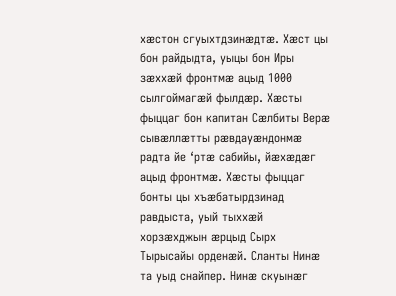хæстон сгуыхтдзинæдтæ. Хæст цы бон райдыдта, уыцы бон Иры зæххæй фронтмæ ацыд 1000 сылгоймагæй фылдæр. Хæсты фыццаг бон капитан Сæлбиты Верæ сывæллæтты рæвдауæндонмæ радта йе ‘ртæ сабийы, йæхæдæг ацыд фронтмæ. Хæсты фыццаг бонты цы хъæбатырдзинад равдыста, уый тыххæй хорзæхджын æрцыд Сырх Тырысайы орденæй. Сланты Нинæ та уыд снайпер. Нинæ скуынæг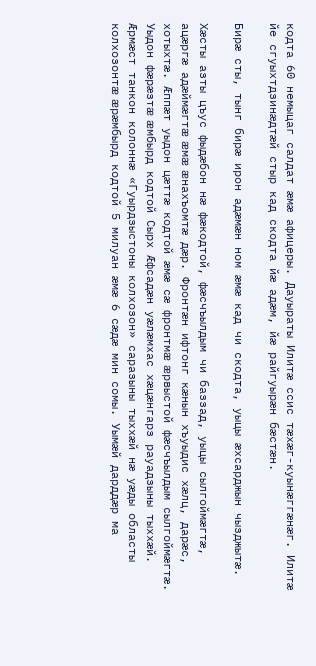кодта 60 немыцаг салдат æмæ афицеры. Дауыраты Илитæ ссис тæхæг-куынæггæнæг. Илитæ йе сгуыхтдзинæдтæй стыр кад скодта йæ адæм, йæ райгуырæн бæстæн.

Бирæ сты, тынг бирæ ирон адæмæн ном æмæ кад чи скодта, уыцы æхсарджын чызджытæ.

Хæсты азты цъус фыдæбон нæ фæкодтой, фæсчъылдым чи баззад, уыцы сылгоймæгтæ, ацæргæ адæймæгтæ æмæ æнахъомтæ дæр. Фронтæн ифтонг кæнын хъуыдис хæлц, дарæс, хотыхтæ. Æппæт уыдон цæттæ кодтой æмæ сæ фронтмæ æрвыстой фæсчъылдым сылгоймæгтæ. Уыдон фæрæзтæ æмбырд кодтой Сырх Æфсадæн уæлæмхас хæцæнгарз рауадзыны тыххæй. Æрмæст танкон колоннæ «Гуырдзыстоны колхозон» саразыны тыххæй нæ уæды областы колхозонтæ æрæмбырд кодтой 5 милуан æмæ 6 сæдæ мин сомы. Уымæй дарддæр ма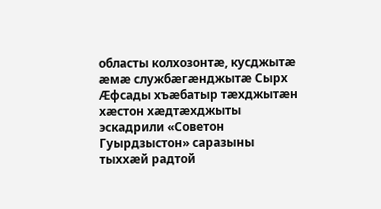областы колхозонтæ, кусджытæ æмæ службæгæнджытæ Сырх Æфсады хъæбатыр тæхджытæн хæстон хæдтæхджыты эскадрили «Советон Гуырдзыстон» саразыны тыххæй радтой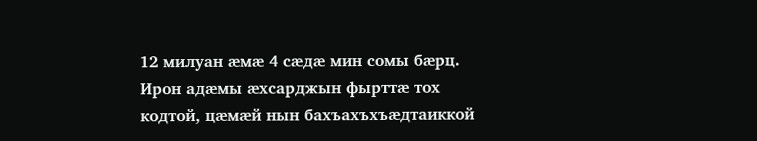12 милуан æмæ 4 сæдæ мин сомы бæрц. Ирон адæмы æхсарджын фырттæ тох кодтой, цæмæй нын бахъахъхъæдтаиккой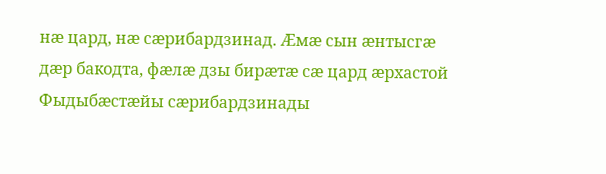нæ цард, нæ сæрибардзинад. Æмæ сын æнтысгæ дæр бакодта, фæлæ дзы бирæтæ сæ цард æрхастой Фыдыбæстæйы сæрибардзинады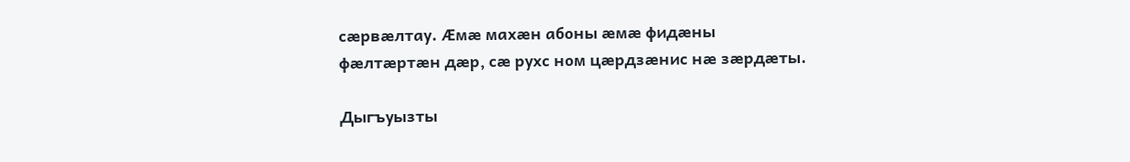сæрвæлтау. Æмæ махæн абоны æмæ фидæны фæлтæртæн дæр, сæ рухс ном цæрдзæнис нæ зæрдæты.

Дыгъуызты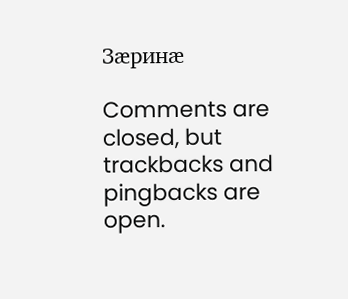Зæринæ

Comments are closed, but trackbacks and pingbacks are open.